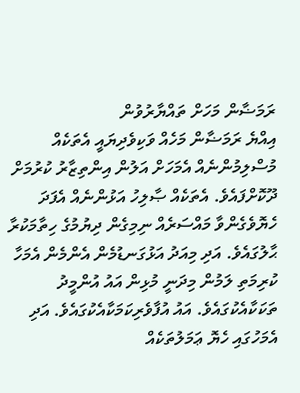ރަމަޟާން މަހަށް ތައްޔާރުވުން
އިއްޔެ ރަމަޟާން މަހެއް ވަކިވެދިޔައީ އެތަކެއް މުސްލިމުންނެއް އެމަހަށް އަލުން އިންތިޒާރު ކުރުމަށް ދޫކޮށްފައެވެ. އެތަކެއް ޞާލިހު އަޅުންނެއް އެފަދަ ހެޔޮވެގެންވާ މައްސަރެއް ނިމިގެން ދިޔުމުގެ ހިތާމަކުރާ ޙާލުގައެވެ. އަދި މިއަދު އަޅުގަނޑުމެން އެންމެން އެމަހާ ކުރިމަތި ލަމުން މިދަނީ މުޅިން އައު އުންމީދު ތަކަކާއެކުގައެވެ. އައު އުފާވެރިކަމަކާއެކުގައެވެ. އަދި އެމަހުގައި ހެޔޮ ޢަމަލުތަކެއް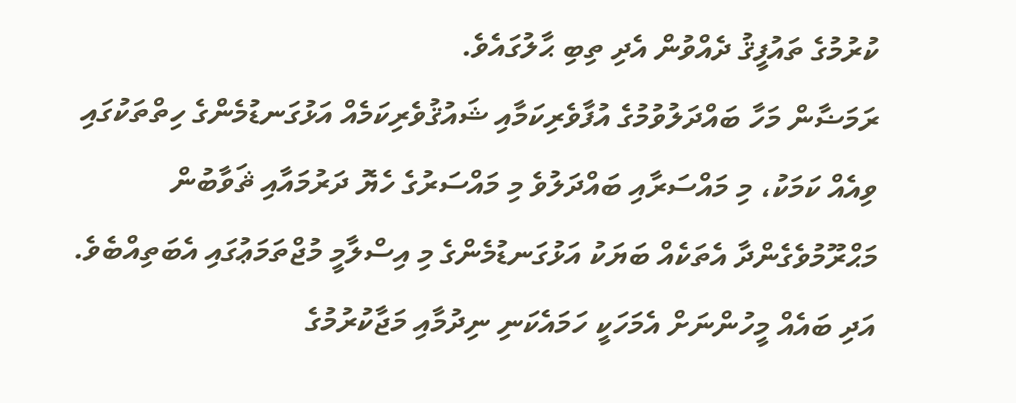ކުރުމުގެ ތައުފީޤު ދެއްވުން އެދި ތިބި ޙާލުގައެވެ.
ރަމަޟާން މަހާ ބައްދަލުވުމުގެ އުފާވެރިކަމާއި ޝައުޤުވެރިކަމެއް އަޅުގަނޑުމެންގެ ހިތްތަކުގައި ވިއެއް ކަމަކު، މި މައްސަރާއި ބައްދަލުވެ މި މައްސަރުގެ ހެޔޮ ދަރުމައާއި ޘަވާބުން މަޙްރޫމުވެގެންދާ އެތަކެއް ބަޔަކު އަޅުގަނޑުމެންގެ މި އިސްލާމީ މުޖްތަމަޢުގައި އެބަތިއްބެވެ. އަދި ބައެއް މީހުންނަށް އެމަހަކީ ހަމައެކަނި ނިދުމާއި މަޖާކުރުމުގެ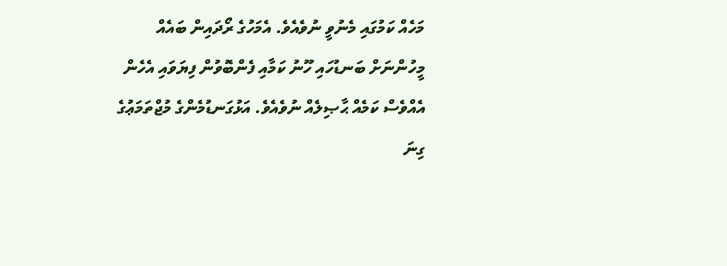މަހެއް ކަމުގައި މެނުވީ ނުވެއެވެ. އެމަހުގެ ރޯދައިން ބައެއް މީހުންނަށް ބަނޑުހައި ހޫނު ކަމާއި ފެންބޮވުން ފިޔަވައި އެހެން އެއްވެސް ކަމެއް ޙާޞިލެއް ނުވެއެވެ. އަޅުގަނޑުމެންގެ މުޖްތަމަޢުގެ ގިނަ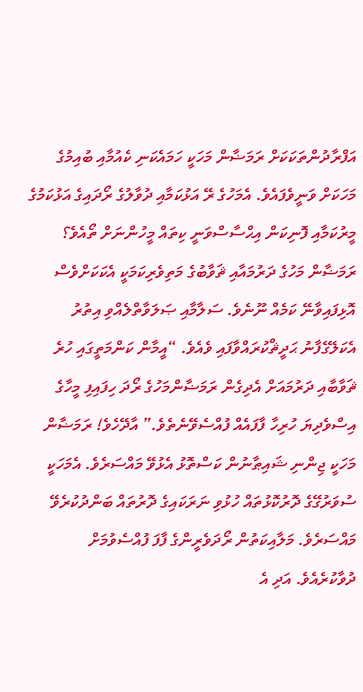އަފްރާދުންތަކަކަށް ރަމަޟާން މަހަކީ ހަމައެކަނި ކެއުމާއި ބުއިމުގެ މަހަކަށް ވަނީވެފައެވެ. އެމަހުގެ ރޭ އަޅުކަމާއި ދުވާލުގެ ރޯދައިގެ އަޅުކަމުގެ މީރުކަމާއި ފޮނިކަން އިޙްސާސްވަނީ ކިތައް މީހުންނަށް ތޯއެވެ؟
ރަމަޟާން މަހުގެ ދަރުމައާއި ޘަވާބުގެ މަތިވެރިކަމަކީ އެކަކަށްވެސް އޮޅިފައިވާނޭ ކަމެއް ނޫނެވެ. ސަލާމާއި ޞަލަވާތްލެއްވި އިތުރު އެކަލޭގެފާނު ޙަދީޘްކުރައްވާފައި ވެއެވެ. “އީމާން ކަންމަތީގައި ހުރެ ޘަވާބާއި ދަރުމައަށް އެދިގެން ރަމަޟާންމަހުގެ ރޯދަ ހިފައިފި މީހާގެ އިސްވެދިޔަ ހުރިހާ ފާފައެއް ފުއްސެވޭނެތެވެ.” އާދޭހެވެ! ރަމަޟާން މަހަކީ ޖިންނި ޝައިޠާނުން ކަސްތޮޅު އެޅުވޭ މައްސަރެވެ. އެމަހަކީ ސުވަރުގޭގެ ދޮރުކޮޅުތައް ހުޅުވި ނަރަކައިގެ ދޮރުތައް ބަންދުކުރެވޭ މައްސަރެވެ. މަލާއިކަތުން ރޯދަވެރީންގެ ފާފަ ފުއްސެވުމަށް ދުވާކުރެއެވެ. އަދި އެ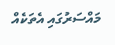މައްސަރުގައި އެތަކެއް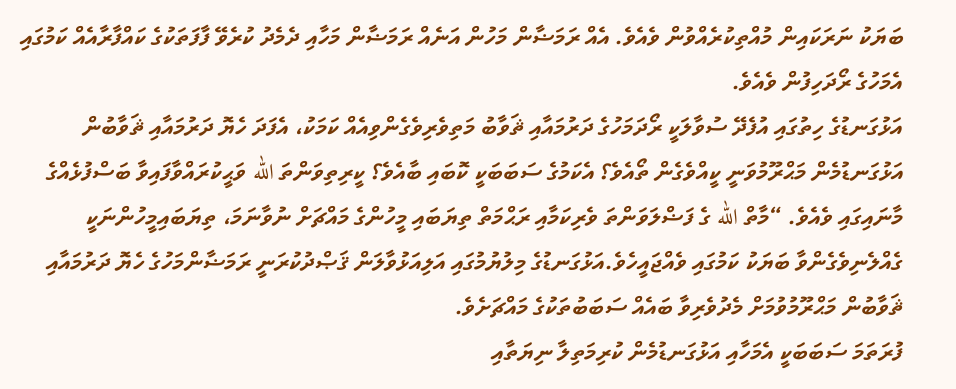ބަޔަކު ނަރަކައިން މުއްތިކުރެއްވުން ވެއެވެ. އެއް ރަމަޟާން މަހުން އަނެއް ރަމަޟާން މަހާއި ދެމެދު ކުރެވޭ ފާފަތަކުގެ ކައްފާރާއެއް ކަމުގައި އެމަހުގެ ރޯދަހިފުން ވެއެވެ.
އަޅުގަނޑުގެ ހިތުގައި އުފެދޭ ސުވާލަކީ ރޯދަމަހުގެ ދަރުމައާއި ޘަވާބު މަތިވެރިވެގެންވިއެއް ކަމަކު، އެފަދަ ހެޔޮ ދަރުމައާއި ޘަވާބުން އަޅުގަނޑުމެން މަޙްރޫމުވަނީ ކީއްވެގެން ތޯއެވެ؟ އެކަމުގެ ސަބަބަކީ ކޮބައި ބާއެވެ؟ ކީރިތިވަންތަ الله ވަޙީކުރައްވާފައިވާ ބަސްފުޅެއްގެ މާނައިގައި ވެއެވެ. “މާތް الله ގެ ފަޟްލަވަންތަ ވެރިކަމާއި ރަޙްމަތް ތިޔަބައި މީހުންގެ މައްޗަށް ނުވާނަމަ، ތިޔަބައިމީހުންނަކީ ގެއްލެނިވެގެންވާ ބަޔަކު ކަމުގައި ވެއްޖައީހެވެ.އަޅުގަނޑުގެ މިލުޔުމުގައި އަލިއަޅުވާލަން ޤަޞްދުކުރަނީ ރަމަޟާންމަހުގެ ހެޔޮ ދަރުމައާއި ޘަވާބުން މަޙްރޫމުވުމަށް މެދުވެރިވާ ބައެއް ސަބަބުތަކުގެ މައްޗަށެވެ.
ފުރަތަމަ ސަބަބަކީ އެމަހާއި އަޅުގަނޑުމެން ކުރިމަތިލާ ނިޔަތާއި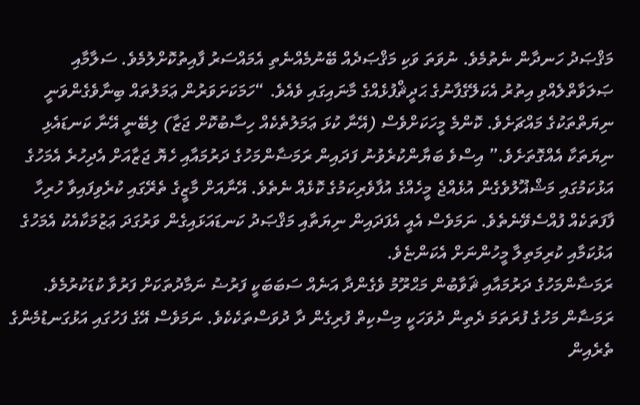މަޤްޞަދު ހަނދާން ނެތުމެވެ. ނުވަތަ ވަކި މަޤްޞަދެއް ބޭނުމެއްނެތި އެމައްސަރު ފާއިތުކޮށްލުމެވެ. ސަލާމާއި ޞަލަވާތްލެއްވި އިތުރު އެކަލޭގެފާނުގެ ޙަދީޘްފުޅެއްގެ މާނައިގައި ވެއެވެ. “ހަމަކަށަވަރުން ޢަމަލުތައް ބިނާވެގެންވަނީ ނިޔަތްތަކުގެ މައްޗަށެވެ. ކޮންމެ މީހަކަށްވެސް (އޭނާ ކުޅަ ޢަމަލުތެކެއް ހިސާބުކޮށް ޖަޒާ) ލިބޭނީ އޭނާ ކަނޑައެޅި ނިޔަތަކާ އެއްގޮތަށެވެ.” އިސްވެ ބަޔާންކުރެވުނު ފަދައިން ރަމަޟާންމަހުގެ ދަރުމައާއި ހެޔޮ ޖަޒާއަށް އެދިހުރެ އެމަހުގެ އަޅުކަމުގައި މަޝްޣޫލުވެގެން އުޅެއްޖެ މީހެއްގެ އުފާވެރިކަމުގެ ކޮޅެއް ނެތެވެ. އޭނާއަށް މާޒީގެ ތެރޭގައި ކުރެވިފައިވާ ހުރިހާ ފާފަތަކެއް ފުއްސެވޭނެތެވެ. ނަމަވެސް އެއީ އެފަދައިން ނިޔަތާއި މަޤްޞަދު ކަނޑައަޅައިގެން ވަރުގަދަ ޢަޒުމަކާއެކު އެމަހުގެ އަޅުކަމާއި ކުރިމަތިލާ މީހުންނަށް އެކަންޏެވެ.
ރަމަޟާންމަހުގެ ދަރުމައާއި ޘަވާބުން މަޙްރޫމު ވެގެންދާ އަނެއް ސަބަބަކީ ފަރުޟު ނަމާދުތަކަށް ފަރުވާ ކުޑަކުރުމެވެ. ރަމަޟާން މަހުގެ ފުރަތަމަ ދެތިން ދުވަހަކީ މިސްކިތް ފުރިގެން ދާ ދުވަސްތަކެކެވެ. ނަމަވެސް އޭގެ ފަހުގައި އަޅުގަނޑުމެންގެ ތެރެއިން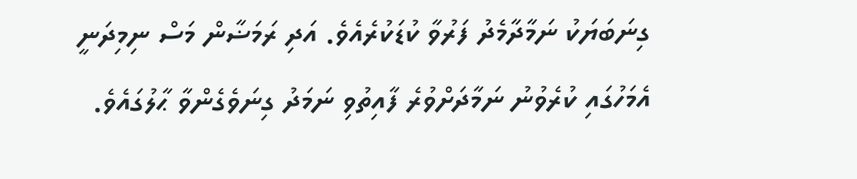ގިނަބަޔަކު ނަމާދާމެދު ފަރުވާ ކުޑަކުރެއެވެ. އަދި ރަމަޟާން މަސް ނިމިދަނީ އެމަހުގައި ކުރެވުނު ނަމާދަށްވުރެ ފާއިތުވި ނަމަދު ގިނަވެގެންވާ ޙާލުގައެވެ.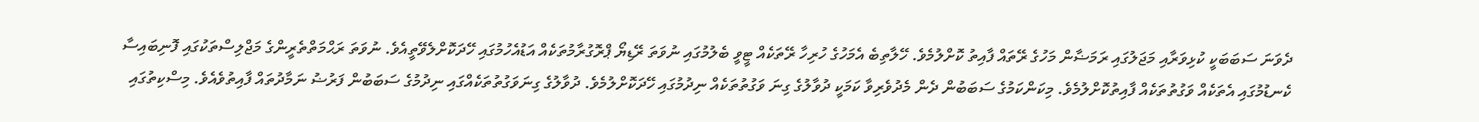ދެވަނަ ސަބަބަކީ ކުޅިވަރާއި މަޖަލުގައި ރަމަޟާން މަހުގެ ރޭތައް ފާއިތު ކޮށްލުމެވެ. ހޭލާތިބެ އެމަހުގެ ހުރިހާ ރޭތަކެއް ޓީވީ ބެލުމުގައި ނުވަތަ ރޭޑިޔޯ ޕްރޮގުރާމުތަކެއް އަޑުއެހުމުގައި ހޭދަކޮށްލެވޭތީއެވެ. ނުވަތަ ރަޙްމަތްތެރީންގެ މަޖްލިސްތަކުގައި ފޮނިބައިސާ ކެނޑުމުގައި އެތަކެއް ވަގުތުތަކެއް ފާއިތުކޮށްލުމެވެ. މިކަންކަމުގެ ސަބަބުން ދެން މެދުވެރިވާ ކަމަކީ ދުވާލުގެ ގިނަ ވަގުތުތަކެއް ނިދުމުގައި ހޭދަކޮށްލުމެވެ. ދުވާލުގެ ގިނަވަގުތުތަކެއްގައި ނިދުމުގެ ސަބަބުން ފަރުޟު ނަމާދުތައް ފާއިތުވެއެވެ. މިސްކިތުގައި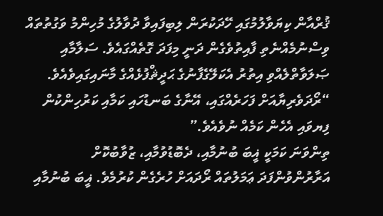ޤުރްއާން ކިޔަވާލުމުގައި ހޭދަކުރަން ލިބިފައިވާ ދުވާލުގެ މުހިންމު ވަގުތުތައް ވިސްނުމެއްނެތި ފާއިތުވެގެން ދަނީ މިފަދަ ގޮތެއްގައެވެ. ސަލާމާއި ޞަލަވާތްލެއްވި އިތުރު އެކަލޭގެފާނުގެ ޙަދީޘްފުޅެއްގެ މާނައިގައިވެއެވެ. “ރޯދަވެރިޔާއަށް ފަހަރެއްގައި، އޭނާގެ ބަނޑުހައި ކަމާއި ކަރުހިންކުން ފިޔވައި އެހެން ކަމެއް ނުވެއެވެ.”
ތިންވަނަ ކަމަކީ ޣީބަ ބުނުމާއި، ދެބޮޑުވުމާއި، ޒުވާބުކޮށް އަރާރުންވުންފަދަ ޢަމަލުތައް ރޯދައަށް ހުރެގެން ކުރުމެވެ. ޣީބަ ބުނުމާއި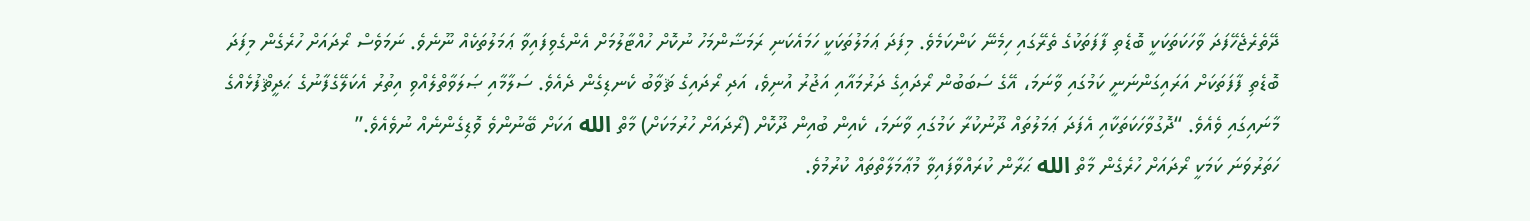ދޭތެރެޖެހޭފަދަ ވާހަކަތަކަކީ ބޮޑެތި ފާފަތަކުގެ ތެރޭގައި ހިމެނޭ ކަންކަމެވެ. މިފަދަ ޢަމަލުތަކަކީ ހަމައެކަނި ރަމަޟާންމަހު ނުކޮށް ހުއްޓާލުމަށް އެންގެވިފައިވާ ޢަމަލުތަކެއް ނޫނެވެ. ނަމަވެސް ރޯދައަށް ހުރެގެން މިފަދަ ބޮޑެތި ފާފަތަކަށް އަރައިގަންނަނީ ކަމުގައި ވާނަމަ، އޭގެ ސަބަބުން ރޯދައިގެ ދަރުމައާއި އަޖުރު އުނިވެ، އަދި ރޯދައިގެ ޘަވާބު ކެނޑިގެން ދެއެވެ. ސަލާމާއި ޞަލަވާތްލެއްވި އިތުރު އެކަލޭގެފާނުގެ ޙަދީޘްފުޅެއްގެ މާނައިގައި ވެއެވެ. “ދޮގުވާހަކަތަކާއި އެފަދަ ޢަމަލުތައް ދޫނުކުރާ ކަމުގައި ވާނަމަ، ކެއިން ބުއިން ދޫކޮށް (ރޯދައަށް ހުރުމަކަށް) މާތް الله އަކަށް ބޭނުންވެ ވޮޑިގެންނެއް ނުވެއެވެ.”
ހަތަރުވަނަ ކަމަކީ ރޯދައަށް ހުރެގެން މާތް الله ޙަރާން ކުރައްވާފައިވާ މުޢާމަލާތްތައް ކުރުމުވެ.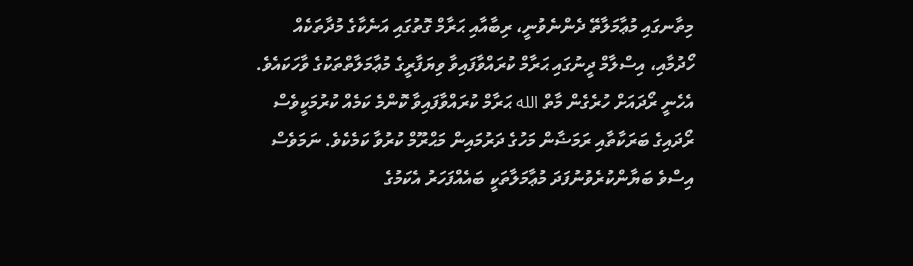މިތާނގައި މުޢާމަލާތޭ ދެންނެވުނީ، ރިބާއާއި ޙަރާމް ގޮތުގައި އަނެކާގެ މުދާތަކެއް ހޯދުމާއި، އިސްލާމް ދީނުގައި ޙަރާމް ކުރައްވާފައިވާ ވިޔަފާރީގެ މުޢާމަލާތްތަކުގެ ވާހަކައެވެ. އެހެނީ ރޯދައަށް ހުރެގެން މާތް الله ޙަރާމް ކުރައްވާފައިވާ ކޮންމެ ކަމެއް ކުރުމަކީވެސް ރޯދައިގެ ބަރަކާތާއި ރަމަޟާން މަހުގެ ދަރުމައިން މަޙްރޫމް ކުރުވާ ކަމެކެވެ. ނަމަވެސް އިސްވެ ބަޔާންކުރެވުނުފަދަ މުޢާމަލާތަކީ ބައެއްފަހަރު އެކަމުގެ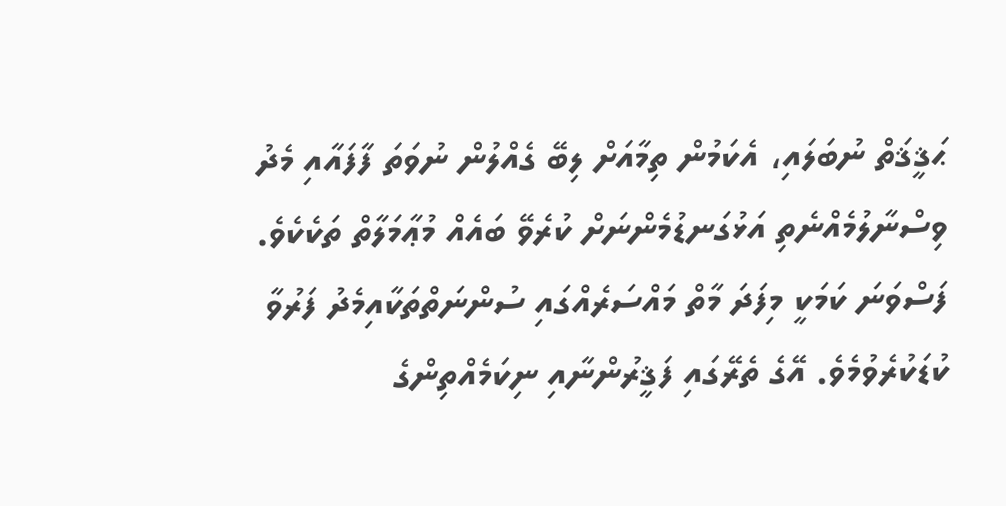ޙަޤީޤަތް ނުބަލައި، އެކަމުން ތިމާއަށް ލިބޭ ގެއްލުން ނުވަތަ ފާފައާއި މެދު ވިސްނާލުމެއްނެތި އަޅުގަނޑުމެންނަށް ކުރެވޭ ބައެއް މުޢާމަލާތް ތަކެކެވެ.
ފަސްވަނަ ކަމަކީ މިފަދަ މާތް މައްސަރެއްގައި ސުންނަތްތަކާއިމެދު ފަރުވާ ކުޑަކުރެވުމެވެ. އޭގެ ތެރޭގައި ފަޤީރުންނާއި ނިކަމެއްތިންގެ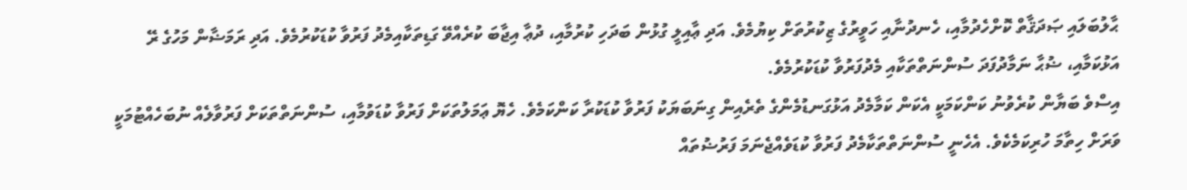ޙާލުބަލައި ޞަދަޤާތް ކޮށްހެދުމާއި، ހެނދުނާއި ހަވީރުގެ ޒިކުރުތަށް ކިޔުމެވެ. އަދި ޢާއިލީ ގުޅުން ބަދަހި ކުރުމާއި، ދުޢާ އިޖާބަ ކުރެއްވޭ ގަޑިތަކާއިމެދު ފަރުވާ ކުޑަކުރުމެވެ. އަދި ރަމަޟާން މަހުގެ ރޭ އަޅުކަމާއި، ޟުޙާ ނަމާދުފަދަ ސުންނަތްތަކާއި މެދުފަރުވާ ކުޑަކުރުމެވެ.
އިސްވެ ބަޔާން ކުރެވުނު ކަންކަމަކީ އެކަން ކަމާމެދު އަޅުގަނޑުމެންގެ ތެރެއިން ގިނަބަޔަކު ފަރުވާ ކުޑަކުރާ ކަންކަމެވެ. ހެޔޮ ޢަމަލުތަކަށް ފަރުވާ ކުޑަވުމާއި، ސުންނަތްތަކަށް ފަރުވާލެއް ނުބަހެއްޓުމަކީ ވަރަށް ހިތާމަ ހުރިކަމެކެވެ. އެހެނީ ސުންނަތްތަކާމެދު ފަރުވާ ކުޑަވެއްޖެނަމަ ފަރުޟުތައް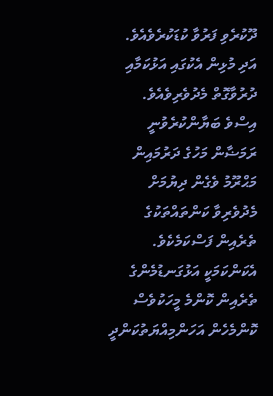ދޫކުރެވި ފަރުވާ ކުޑަކުރެވެއެވެ. އަދި މުޅިން އެކުގައި އަޅުކަމާއި ދުރުވާގޮތް މެދުވެރިވެއެވެ.
އިސްވެ ބަޔާންކުރެވުނީ ރަމަޟާން މަހުގެ ދަރުމައިން މަޙްރޫމު ވެގެން ދިޔުމަށް މެދުވެރިވާ ކަންތައްތަކުގެ ތެރެއިން ފަސްކަމެކެވެ. އެކަންކަމަކީ އަޅުގަނޑުމެންގެ ތެރެއިން ކޮންމެ މީހަކުވެސް ކޮންމެހެން އަހަންމިއްޔަތުކަންދީ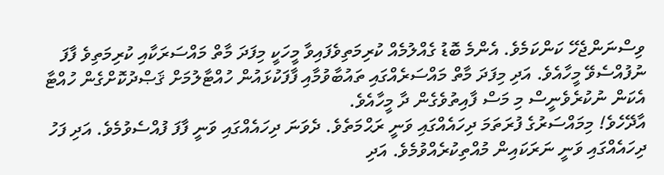ވިސްނަންޖެހޭ ކަންކަމެވެ. އެންމެ ބޮޑު ގެއްލުމެއް ކުރިމަތިވެފައިވާ މީހަކީ މިފަދަ މާތް މައްސަރަކާއި ކުރިމަތިވެ ފާފަ ނުފުއްސެވޭ މީހާއެވެ. އަދި މިފަދަ މާތް މައްސަރެއްގައި ތައުބާވުމާއި ފާފަކުޅައުން ހުއްޓާލުމަށް ޤަޞްދުކޮށްގެން ހުއްޓާ އެކަން ނުކުރެވެނީސް މި މަސް ފާއިތުވެގެން ދާ މީހާއެވެ.
އާދޭހެވެ! މިމައްސަރުގެ ފުރަތަމަ ދިހައެއްގައި ވަނީ ރަޙްމަތެވެ. ދެވަނަ ދިހައެއްގައި ވަނީ ފާފަ ފުއްސެވުމެވެ. އަދި ފަހު ދިހައެއްގައި ވަނީ ނަރަކައިން މުއްތިކުރެއްވުމެވެ. އަދި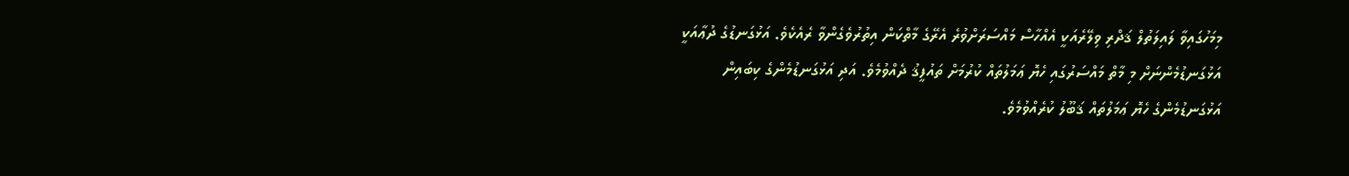މިމަހުގައިވާ ލައިލަތުލް ޤަދްރި ވިލޭރެއަކީ އެއްހާސް މައްސަރަށްވުރެ އެރޭގެ މާތްކަން އިތުރުވެގެންވާ ރެއެކެވެ. އަޅުގަނޑުގެ ދުޢާއަކީ އަޅުގަނޑުމެންނަށް މި މާތް މައްސަރުގައި ހެޔޮ ޢަމަލުތައް ކުރުމަށް ތައުފީޤު ދެއްވުމެވެ. އަދި އަޅުގަނޑުމެންގެ ކިބައިން އަޅުގަނޑުމެންގެ ހެޔޮ ޢަމަލުތައް ޤަބޫލު ކުރެއްވުމެވެ.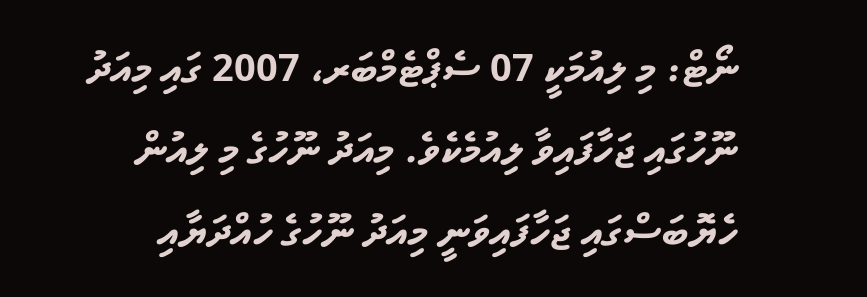ނޯޓް: މި ލިއުމަކީ 07 ސެޕްޓެމްބަރ، 2007 ގައި މިއަދު ނޫހުގައި ޖަހާފައިވާ ލިއުމެކެވެ. މިއަދު ނޫހުގެ މި ލިއުން ހެޔޮބަސްގައި ޖަހާފައިވަނީ މިއަދު ނޫހުގެ ހުއްދަޔާއި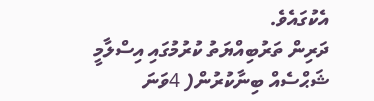އެކުގައެވެ.
ދަރިން ތަރުބިއްޔަތު ކުރުމުގައި އިސްލާމީ ޝަޙްސެއް ބިނާކުރުން( 4ވަނަ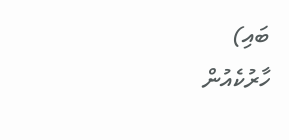ބައި)
ހާރުކެއުން